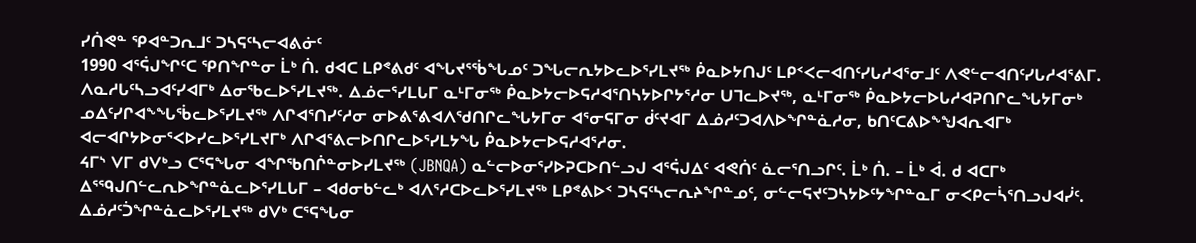ᓯᑏᕙᓐ ᕿᐊᓐᑐᕆᒧᑦ ᑐᓴᕋᑦᓴᓕᐊᕕᓃᑦ
1990 ᐊᕐᕌᒍᖏᑦᑕ ᕿᑎᖏᓐᓂ ᒫᒃ ᑏ. ᑯᐊᑕ ᒪᑭᕝᕕᑯᑦ ᐊᖓᔪᕐᖄᖓᓄᑦ ᑐᖓᓕᕆᔭᐅᓚᐅᕐᓯᒪᔪᖅ ᑮᓇᐅᔭᑎᒍᑦ ᒪᑭᑉᐸᓕᐊᑎᑦᓯᒐᓱᐊᕐᓂᒧᑦ ᐱᕙᓪᓕᐊᑎᑦᓯᒐᓱᐊᕐᕕᒥ. ᐱᓇᓱᒐᑦᓴᓗᐊᑦᓯᐊᒥᒃ ᐃᓂᖃᓚᐅᕐᓯᒪᔪᖅ. ᐃᓅᓕᕐᓯᒪᒐᒥ ᓇᒻᒥᓂᖅ ᑮᓇᐅᔭᓕᐅᕋᓱᐊᕐᑎᓴᔭᐅᒋᔭᕐᓱᓂ ᑌᒣᓚᐅᔪᖅ, ᓇᒻᒥᓂᖅ ᑮᓇᐅᔭᓕᐅᒐᓱᐊᕈᑎᒋᓚᖓᔭᒥᓂᒃ ᓄᐃᑦᓯᒋᐊᖕᖓᖄᓚᐅᕐᓯᒪᔪᖅ ᐱᒋᐊᕐᑎᓯᑦᓱᓂ ᓂᐅᕕᕐᕕᐊᐱᖁᑎᒋᓚᖓᔭᒥᓂ ᐊᕐᓂᕋᒥᓂ ᑰᑦᔪᐊᒥ ᐃᓅᓱᑦᑐᐊᐱᐅᖏᓐᓈᓱᓂ, ᑲᑎᑦᑕᕕᐅᖕᖑᐊᕆᐊᒥᒃ ᐊᓕᐊᒋᔭᐅᓂᕐᐸᐅᓯᓚᐅᕐᓯᒪᔪᒥᒃ ᐱᒋᐊᕐᕕᓕᐅᑎᒋᓚᐅᕐᓯᒪᔭᖓ ᑮᓇᐅᔭᓕᐅᕋᓱᐊᕐᓱᓂ.
ᔦᒥᔅ ᐯᒥ ᑯᐯᒃᓗ ᑕᕐᕋᖓᓂ ᐊᖏᖃᑎᒌᓐᓂᐅᓯᒪᔪᖅ (JBNQA) ᓇᓪᓕᐅᓂᕐᓯᐅᕈᑕᐅᑎᓪᓗᒍ ᐊᕐᕌᒍᐃᑦ ᐊᕙᑏᑦ ᓈᓕᕐᑎᓗᒋᑦ. ᒫᒃ ᑏ. – ᒫᒃ ᐋ. ᑯ ᐊᑕᒥᒃ ᐃᕐᙯᒍᑎᓪᓚᕆᐅᖏᓐᓈᓚᐅᕐᓯᒪᒐᒥ – ᐊᑯᓂᑲᓪᓚᒃ ᐊᐱᕐᓱᑕᐅᓚᐅᕐᓯᒪᔪᖅ ᒪᑭᕝᕕᐅᑉ ᑐᓴᕋᑦᓴᓕᕆᔨᖏᓐᓄᑦ, ᓂᓪᓕᕋᔪᑦᑐᓴᔭᐅᑦᔭᖏᓐᓇᒥ ᓂᐸᑭᓕᓵᕐᑎᓗᒍᐊᓰᑦ.
ᐃᓅᓱᑦᑑᖏᓐᓈᓚᐅᕐᓯᒪᔪᖅ ᑯᐯᒃ ᑕᕐᕋᖓᓂ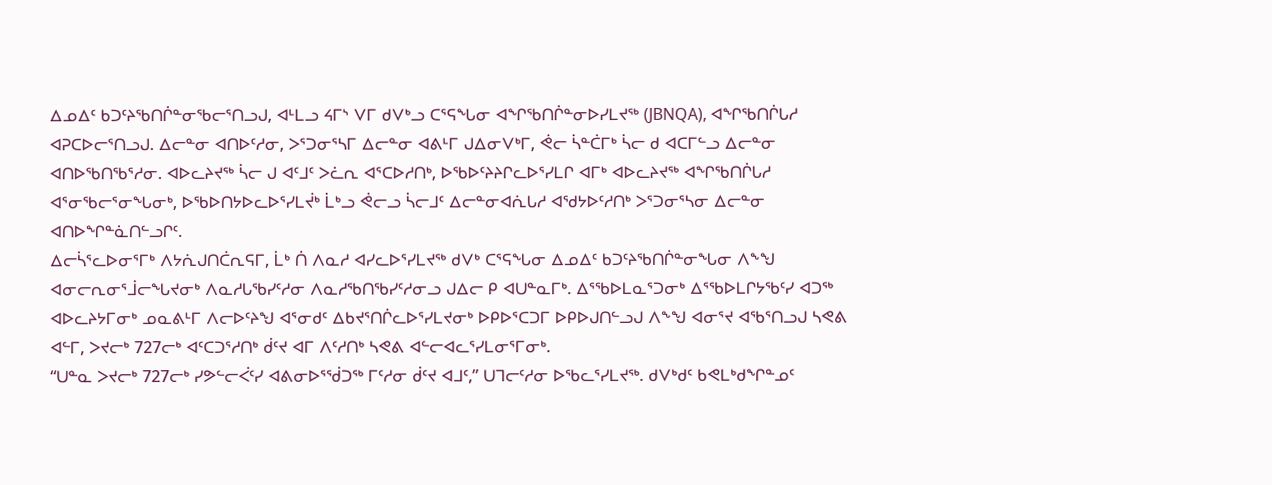ᐃᓄᐃᑦ ᑲᑐᑦᔨᖃᑎᒌᓐᓂᖃᓕᕐᑎᓗᒍ, ᐊᒻᒪᓗ ᔦᒥᔅ ᐯᒥ ᑯᐯᒃᓗ ᑕᕐᕋᖓᓂ ᐊᖏᖃᑎᒌᓐᓂᐅᓯᒪᔪᖅ (JBNQA), ᐊᖏᖃᑎᒌᒐᓱ ᐊᕈᑕᐅᓕᕐᑎᓗᒍ. ᐃᓕᓐᓂ ᐊᑎᐅᑦᓱᓂ, ᐳᕐᑐᓂᕐᓴᒥ ᐃᓕᓐᓂ ᐊᕕᒻᒥ ᒍᐃᓂᐯᒃᒥ, ᕚᓕ ᓵᓐᑖᒥᒃ ᓵᓕ ᑯ ᐊᑕᒥᓪᓗ ᐃᓕᓐᓂ ᐊᑎᐅᖃᑎᖃᕐᓱᓂ. ᐊᐅᓚᔨᔪᖅ ᓵᓕ ᒍ ᐊᑦᒧᑦ ᐳᓛᕆ ᐊᕐᑕᐅᓱᑎᒃ, ᐅᖃᐅᑦᔨᔨᒋᓚᐅᕐᓯᒪᒋ ᐊᒥᒃ ᐊᐅᓚᔨᔪᖅ ᐊᖏᖃᑎᒌᒐᓱ ᐊᕐᓂᖃᓕᕐᓂᖓᓂᒃ, ᐅᖃᐅᑎᔭᐅᓚᐅᕐᓯᒪᔫᒃ ᒫᒃᓗ ᕚᓕᓗ ᓵᓕᒧᑦ ᐃᓕᓐᓂᐊᕇᒐᓱ ᐊᖁᔭᐅᑦᓱᑎᒃ ᐳᕐᑐᓂᕐᓴᓂ ᐃᓕᓐᓂ ᐊᑎᐅᖏᓐᓈᑎᓪᓗᒋᑦ.
ᐃᓕᓵᕐᓚᐅᓂᕐᒥᒃ ᐱᔭᕇᒍᑎᑖᕆᕋᒥ, ᒫᒃ ᑏ ᐱᓇᓱ ᐊᓯᓚᐅᕐᓯᒪᔪᖅ ᑯᐯᒃ ᑕᕐᕋᖓᓂ ᐃᓄᐃᑦ ᑲᑐᑦᔨᖃᑎᒌᓐᓂᖓᓂ ᐱᖕᖑ ᐊᓂᓕᕆᓂᕐᒨᓕᖓᔪᓂᒃ ᐱᓇᓱᒐᖃᓯᑦᓱᓂ ᐱᓇᓱᖃᑎᖃᓯᑦᓱᓂᓗ ᒍᐃᓕ ᑭ ᐊᑌᓐᓇᒥᒃ. ᐃᕐᖃᐅᒪᓇᕐᑐᓂᒃ ᐃᕐᖃᐅᒪᒋᔭᖃᑦᓯ ᐊᑐᖅ ᐊᐅᓚᔨᔭᒥᓂᒃ ᓄᓇᕕᒻᒥ ᐱᓕᐅᑦᔨᖑ ᐊᕐᓂᑯᑦ ᐃᑲᔪᕐᑎᒌᓚᐅᕐᓯᒪᔪᓂᒃ ᐅᑭᐅᕐᑕᑐᒥ ᐅᑭᐅᒍᑎᓪᓗᒍ ᐱᖕᖑ ᐊᓂᕐᔪ ᐊᖃᕐᑎᓗᒍ ᓴᕙᕕ ᐊᓪᒥ, ᐳᔪᓕᒃ 727ᓕᒃ ᐊᑦᑕᑐᕐᓱᑎᒃ ᑰᑦᔪ ᐊᒥ ᐱᑦᓱᑎᒃ ᓴᕙᕕ ᐊᓪᓕᐊᓚᕐᓯᒪᓂᕐᒥᓂᒃ.
“ᑌᓐᓇ ᐳᔪᓕᒃ 727ᓕᒃ ᓯᕗᓪᓕᐹᑦᓯ ᐊᕕᓂᐅᕐᖂᑐᖅ ᒥᑦᓱᓂ ᑰᑦᔪ ᐊᒧᑦ,” ᑌᒣᓕᑦᓱᓂ ᐅᖃᓚᕐᓯᒪᔪᖅ. ᑯᐯᒃᑯᑦ ᑲᕙᒪᒃᑯᖏᓐᓄᑦ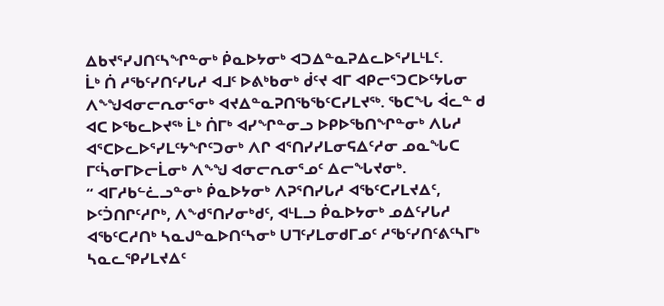ᐃᑲᔪᕐᓯᒍᑎᑦᓴᖏᓐᓂᒃ ᑮᓇᐅᔭᓂᒃ ᐊᑐᐃᓐᓇᕈᐃᓚᐅᕐᓯᒪᒻᒪᑦ.
ᒫᒃ ᑏ ᓱᖃᑦᓯᑎᑦᓯᒐᓱ ᐊᒧᑦ ᐅᕕᒃᑲᓂᒃ ᑰᑦᔪ ᐊᒥ ᐊᑭᓕᕐᑐᑕᐅᑦᔭᒐᓂ ᐱᖕᖑᐊᓂᓕᕆᓂᕐᓂᒃ ᐊᔪᐃᓐᓇᕈᑎᖃᖃᑦᑕᓯᒪᔪᖅ. ᖃᑕᖓ ᐋᓚᓐ ᑯ ᐊᑕ ᐅᖃᓚᐅᔪᖅ ᒫᒃ ᑏᒥᒃ ᐊᓯᖏᓐᓂᓗ ᐅᑭᐅᖃᑎᖏᓐᓂᒃ ᐱᒐᓱ ᐊᕐᑕᐅᓚᐅᕐᓯᒪᑦᔭᖏᑦᑐᓂᒃ ᐱᒋ ᐊᕐᑎᓯᓯᒪᓂᕋᐃᑦᓱᓂ ᓄᓇᖓᑕ ᒥᑦᓵᓂᒥᐅᓕᒫᓂᒃ ᐱᖕᖑ ᐊᓂᓕᕆᓂᕐᓄᑦ ᐃᓕᖓᔪᓂᒃ.
“ ᐊᒥᓱᑲᓪᓛᓗᓐᓂᒃ ᑮᓇᐅᔭᓂᒃ ᐱᕈᕐᑎᓯᒐᓱ ᐊᖃᑦᑕᓯᒪᔪᐃᑦ, ᐅᑦᑑᑎᒋᑦᓱᒋᒃ, ᐱᖕᑯᕐᑎᓯᓂᒃᑯᑦ, ᐊᒻᒪᓗ ᑮᓇᐅᔭᓂᒃ ᓄᐃᑦᓯᒐᓱ ᐊᖃᑦᑕᓱᑎᒃ ᓴᓇᒍᓐᓇᐅᑎᑦᓴᓂᒃ ᑌᒣᑦᓯᒪᓂᑯᒥᓄᑦ ᓱᖃᑦᓯᑎᑦᕕᑦᓴᒥᒃ ᓴᓇᓚᕿᓯᒪᔪᐃᑦ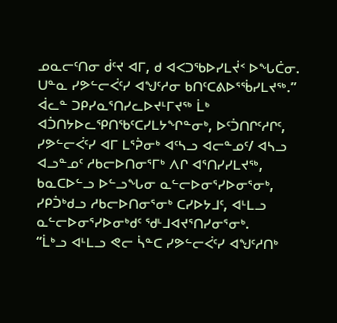ᓄᓇᓕᑦᑎᓂ ᑰᑦᔪ ᐊᒥ, ᑯ ᐊᐸᑐᖃᐅᓯᒪᔫᑉ ᐅᖓᑖᓂ. ᑌᓐᓇ ᓯᕗᓪᓕᐹᑦᓯ ᐊᖑᑦᓱᓂ ᑲᑎᑦᑕᕕᐅᕐᖄᓯᒪᔪᖅ.” ᐋᓚᓐ ᑐᑭᓯᓇᕐᑎᓯᓚᐅᔪᒻᒥᔪᖅ ᒫᒃ ᐊᑑᑎᔭᐅᓚᕿᑎᖃᑦᑕᓯᒪᔭᖏᓐᓂᒃ, ᐅᑦᑑᑎᒋᑦᓱᒋᑦ, ᓯᕗᓪᓕᐹᑦᓯ ᐊᒥ ᒪᕐᕉᓂᒃ ᐊᑦᓴᓗ ᐊᓕᓐᓄᑦ/ ᐊᓴᓗ ᐊᓗᓐᓄᑦ ᓱᑲᓕᐅᑎᓂᕐᒥᒃ ᐱᒋ ᐊᕐᑎᓯᓯᒪᔪᖅ, ᑲᓇᑕᐅᓪᓗ ᐅᓪᓗᖓᓂ ᓇᓪᓕᐅᓂᕐᓯᐅᓂᕐᓂᒃ, ᓯᑭᑑᒃᑯᓗ ᓱᑲᓕᐅᑎᓂᕐᓂᒃ ᑕᓯᐅᔭᒧᑦ, ᐊᒻᒪᓗ ᓇᓪᓕᐅᓂᕐᓯᐅᓂᒃᑯᑦ ᖁᒻᒧᐊᔪᕐᑎᓯᓂᕐᓂᒃ.
“ᒫᒃᓗ ᐊᒻᒪᓗ ᕙᓕ ᓵᓐᑕ ᓯᕗᓪᓕᐹᑦᓯ ᐊᖑᑦᓱᑎᒃ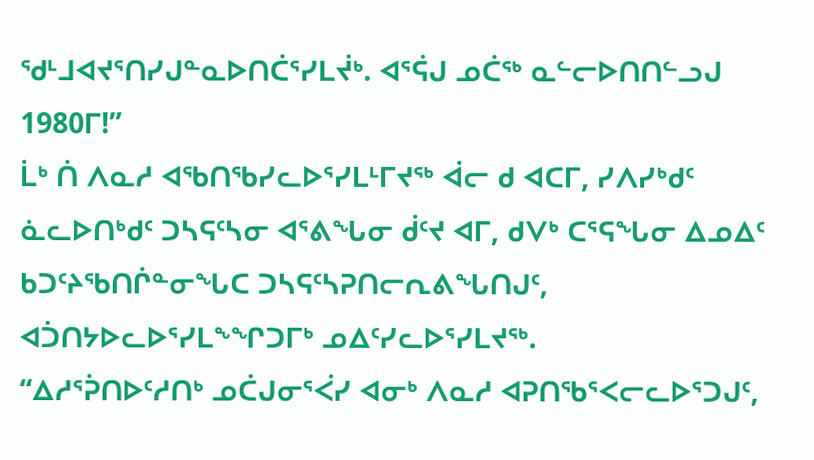ᖁᒻᒧᐊᔪᕐᑎᓯᒍᓐᓇᐅᑎᑖᕐᓯᒪᔫᒃ. ᐊᕐᕌᒍ ᓄᑖᖅ ᓇᓪᓕᐅᑎᑎᓪᓗᒍ 1980ᒥ!”
ᒫᒃ ᑏ ᐱᓇᓱ ᐊᖃᑎᖃᓯᓚᐅᕐᓯᒪᒻᒥᔪᖅ ᐋᓕ ᑯ ᐊᑕᒥ, ᓯᐱᓯᒃᑯᑦ ᓈᓚᐅᑎᒃᑯᑦ ᑐᓴᕋᑦᓴᓂ ᐊᕐᕕᖓᓂ ᑰᑦᔪ ᐊᒥ, ᑯᐯᒃ ᑕᕐᕋᖓᓂ ᐃᓄᐃᑦ ᑲᑐᑦᔨᖃᑎᒌᓐᓂᖓᑕ ᑐᓴᕋᑦᓴᕈᑎᓕᕆᕕᖓᑎᒍᑦ, ᐊᑑᑎᔭᐅᓚᐅᕐᓯᒪᖕᖏᑐᒥᒃ ᓄᐃᑦᓯᓚᐅᕐᓯᒪᔪᖅ.
“ᐃᓱᕐᕉᑎᐅᑦᓱᑎᒃ ᓄᑖᒍᓂᕐᐹᓯ ᐊᓂᒃ ᐱᓇᓱ ᐊᕈᑎᖃᕐᐸᓕᓚᐅᕐᑐᒍᑦ,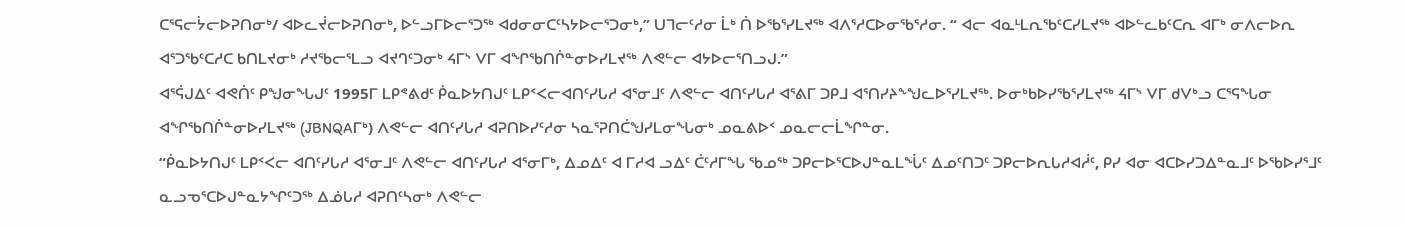ᑕᕐᕋᓕᔮᓕᐅᕈᑎᓂᒃ/ ᐊᐅᓚᔫᓕᐅᕈᑎᓂᒃ, ᐅᓪᓗᒥᐅᓕᕐᑐᖅ ᐊᑯᓂᓂᑕᑦᓴᔭᐅᓕᕐᑐᓂᒃ,” ᑌᒣᓕᑦᓱᓂ ᒫᒃ ᑏ ᐅᖃᕐᓯᒪᔪᖅ ᐊᐱᕐᓱᑕᐅᓂᖃᕐᓱᓂ. “ ᐊᓕ ᐊᓇᒻᒪᕆᖃᑦᑕᓯᒪᔪᖅ ᐊᐅᓪᓚᑲᑦᑕᕆ ᐊᒥᒃ ᓂᐱᓕᐅᕆ ᐊᕐᑐᖃᑦᑕᓱᑕ ᑲᑎᒪᔪᓂᒃ ᓱᔪᖃᓕᕐᒪᓗ ᐊᔪᒉᑦᑐᓂᒃ ᔦᒥᔅ ᐯᒥ ᐊᖏᖃᑎᒌᓐᓂᐅᓯᒪᔪᖅ ᐱᕙᓪᓕ ᐊᔭᐅᓕᕐᑎᓗᒍ.”
ᐊᕐᕌᒍᐃᑦ ᐊᕙᑏᑦ ᑭᖑᓂᖓᒍᑦ 1995ᒥ ᒪᑭᕝᕕᑯᑦ ᑮᓇᐅᔭᑎᒍᑦ ᒪᑭᑉᐸᓕᐊᑎᑦᓯᒐᓱ ᐊᕐᓂᒧᑦ ᐱᕙᓪᓕ ᐊᑎᑦᓯᒐᓱ ᐊᕐᕕᒥ ᑐᑭᒧ ᐊᕐᑎᓯᔨᖕᖑᓚᐅᕐᓯᒪᔪᖅ. ᐅᓂᒃᑲᐅᓯᖃᕐᓯᒪᔪᖅ ᔦᒥᔅ ᐯᒥ ᑯᐯᒃᓗ ᑕᕐᕋᖓᓂ ᐊᖏᖃᑎᒌᓐᓂᐅᓯᒪᔪᖅ (JBNQAᒥᒃ) ᐱᕙᓪᓕ ᐊᑎᑦᓯᒐᓱ ᐊᕈᑎᐅᓯᑦᓱᓂ ᓴᓇᕐᕈᑎᑖᖑᓯᒪᓂᖓᓂᒃ ᓄᓇᕕᐅᑉ ᓄᓇᓕᓕᒫᖏᓐᓂ.
“ᑮᓇᐅᔭᑎᒍᑦ ᒪᑭᑉᐸᓕ ᐊᑎᑦᓯᒐᓱ ᐊᕐᓂᒧᑦ ᐱᕙᓪᓕ ᐊᑎᑦᓯᒐᓱ ᐊᕐᓂᒥᒃ, ᐃᓄᐃᑦ ᐊ ᒥᓱᐊ ᓗᐃᑦ ᑖᑦᓱᒥᖓ ᖃᓄᖅ ᑐᑭᓕᐅᕐᑕᐅᒍᓐᓇᒪᖔᑦ ᐃᓄᑦᑎᑐᑦ ᑐᑭᓕᐅᕆᒐᓱᐊᓲᑦ, ᑭᓯ ᐊᓂ ᐊᑕᐅᓯᑐᐃᓐᓇᒧᑦ ᐅᖃᐅᓯᕐᒧᑦ ᓇᓗᓀᕐᑕᐅᒍᓐᓇᔭᖏᑦᑐᖅ ᐃᓅᒐᓱ ᐊᕈᑎᑦᓴᓂᒃ ᐱᕙᓪᓕ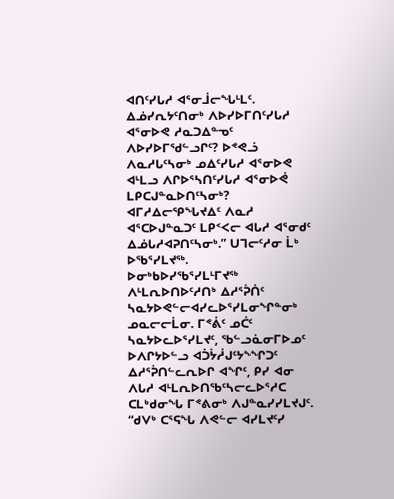ᐊᑎᑦᓯᒐᓱ ᐊᕐᓂᒨᓕᖓᒻᒪᑦ. ᐃᓅᓯᕆᔭᑦᑎᓂᒃ ᐱᐅᓯᐅᒥᑎᑦᓯᒐᓱ ᐊᕐᓂᐅᕙ ᓱᓇᑐᐃᓐᓀᑦ ᐱᐅᓯᐅᒥᖁᓪᓗᒋᑦ? ᐅᕝᕙᓘ ᐱᓇᓱᒐᑦᓴᓂᒃ ᓄᐃᑦᓯᒐᓱ ᐊᕐᓂᐅᕙ ᐊᒻᒪᓗ ᐱᒋᐅᕐᓴᑎᑦᓯᒐᓱ ᐊᕐᓂᐅᕚ ᒪᑭᑕᒍᓐᓇᐅᑎᑦᓴᓂᒃ? ᐊᒥᓱᐃᓕᕿᖓᔪᐃᑦ ᐱᓇᓱ ᐊᕐᑕᐅᒍᓐᓇᑐᑦ ᒪᑭᑉᐸᓕ ᐊᒐᓱ ᐊᕐᓂᑯᑦ ᐃᓅᒐᓱᐊᕈᑎᑦᓴᓂᒃ.” ᑌᒣᓕᑦᓱᓂ ᒫᒃ ᐅᖃᕐᓯᒪᔪᖅ.
ᐅᓂᒃᑲᐅᓯᖃᕐᓯᒪᒻᒥᔪᖅ ᐱᒻᒪᕆᐅᑎᐅᑦᓱᑎᒃ ᐃᓱᕐᕉᑏᑦ ᓴᓇᔭᐅᕙᓪᓕᐊᓯᓚᐅᕐᓯᒪᓂᖏᓐᓂᒃ ᓄᓇᓕᓕᒫᓂ. ᒥᕝᕖᑦ ᓄᑖᑦ ᓴᓇᔭᐅᓚᐅᕐᓯᒪᔪᑦ, ᖃᓪᓗᓈᓂᒥᐅᓄᑦ ᐅᐱᒋᔭᐅᓪᓗ ᐊᑑᔮᓲᒍᑦᔭᖕᖏᑐᑦ ᐃᓱᕐᕉᑎᓪᓚᕆᐅᒋ ᐊᖏᑦ, ᑭᓯ ᐊᓂ ᐱᒐᓱ ᐊᒻᒪᕆᐅᑎᖃᑦᓴᓕᓚᐅᕐᓱᑕ ᑕᒪᒃᑯᓂᖓ ᒥᕝᕕᓂᒃ ᐱᒍᓐᓇᓯᓯᒪᔪᒍᑦ.
“ᑯᐯᒃ ᑕᕐᕋᖓ ᐱᕙᓪᓕ ᐊᓯᒪᔪᑦᓯ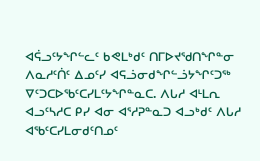ᐊᕌᓗᑦᔭᖏᓪᓚᑦ ᑲᕙᒪᒃᑯᑦ ᑎᒥᐅᔪᖁᑎᖏᓐᓂ ᐱᓇᓱᑦᑏᑦ ᐃᓄᑦᓯ ᐊᕋᓘᓂᑯᖏᓪᓘᔭᖏᑦᑐᖅ ᐁᑦᑐᑕᐅᖃᑦᑕᓯᒪᑦᔭᖏᓐᓇᑕ. ᐱᒐᓱ ᐊᒻᒪᕆ ᐊᓗᑦᓴᓱᑕ ᑭᓯ ᐊᓂ ᐊᕐᓱᕈᓐᓇᑐ ᐊᓗᒃᑯᑦ ᐱᒐᓱ ᐊᖃᑦᑕᓯᒪᓂᑯᑦᑎᓄᑦ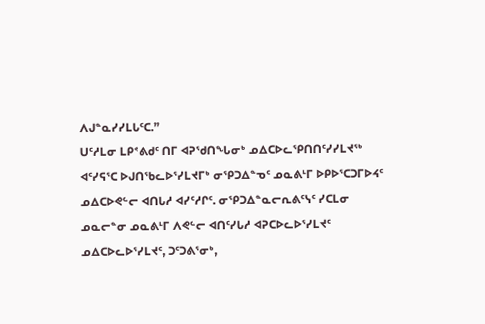ᐱᒍᓐᓇᓯᓯᒪᒐᑦᑕ.”
ᑌᑦᓱᒪᓂ ᒪᑭᕝᕕᑯᑦ ᑎᒥ ᐊᕈᖁᑎᖓᓂᒃ ᓄᐃᑕᐅᓚᕿᑎᑎᑦᓯᓯᒪᔪᖅ ᐊᑦᓯᕋᕐᑕ ᐅᒍᑎᖃᓚᐅᕐᓯᒪᔪᒥᒃ ᓂᕿᑐᐃᓐᓀᑦ ᓄᓇᕕᒻᒥ ᐅᑭᐅᕐᑕᑐᒥᐅᔦᑦ ᓄᐃᑕᐅᕙᓪᓕ ᐊᑎᒐᓱ ᐊᓯᑦᓱᒋᑦ. ᓂᕿᑐᐃᓐᓇᓕᕆᕕᑦᓭᑦ ᓯᑕᒪᓂ ᓄᓇᓕᓐᓂ ᓄᓇᕕᒻᒥ ᐱᕙᓪᓕ ᐊᑎᑦᓯᒐᓱ ᐊᕈᑕᐅᓚᐅᕐᓯᒪᔪᑦ ᓄᐃᑕᐅᓚᐅᕐᓯᒪᔪᑦ, ᑐᑦᑐᕕᕐᓂᒃ,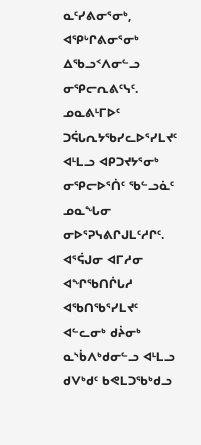ᓇᑦᓯᕕᓂᕐᓂᒃ, ᐊᕿᒡᒋᕕᓂᕐᓂᒃ ᐃᖃᓗᑉᐱᓂᓪᓗ ᓂᕿᓕᕆᕕᑦᓭᑦ. ᓄᓇᕕᒻᒥᐅᑦ ᑐᕌᒐᕆᔭᖃᓯᓚᐅᕐᓯᒪᔪᑦ ᐊᒻᒪᓗ ᐊᑭᑐᔪᔭᕐᓂᒃ ᓂᕿᓕᐅᕐᑏᑦ ᖃᓪᓗᓈᑦ ᓄᓇᖓᓂ ᓂᐅᕐᕈᓭᕕᒋᒍᒪᑦᓱᒋᑦ. ᐊᕐᕌᒍᓂ ᐊᒥᓱᓂ ᐊᖏᖃᑎᒌᒐᓱ ᐊᖃᑎᖃᕐᓯᒪᔪᑦ ᐊᓪᓚᓂᒃ ᑯᔩᓂᒃ ᓇᔅᑳᐱᒃᑯᓂᓪᓗ ᐊᒻᒪᓗ ᑯᐯᒃᑯᑦ ᑲᕙᒪᑐᖃᒃᑯᓗ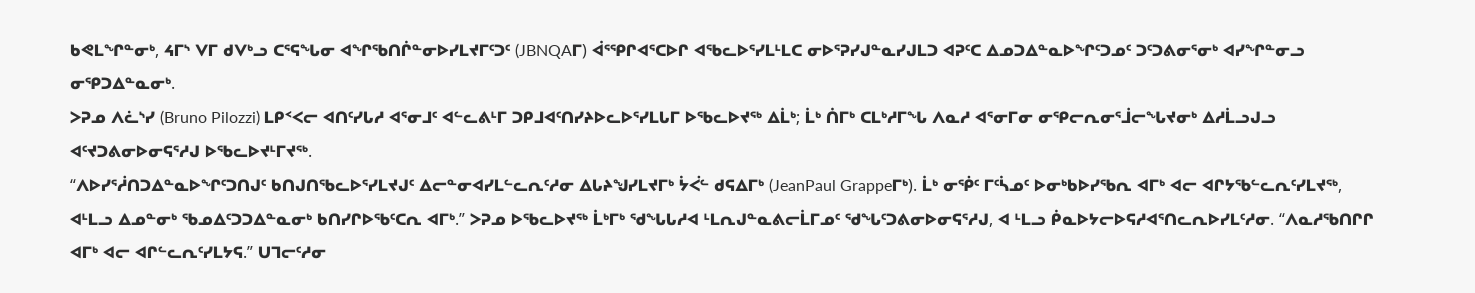ᑲᕙᒪᖏᓐᓂᒃ, ᔦᒥᔅ ᐯᒥ ᑯᐯᒃᓗ ᑕᕐᕋᖓᓂ ᐊᖏᖃᑎᒌᓐᓂᐅᓯᒪᔪᒥᑦᑐᑦ (JBNQAᒥ) ᐋᕐᕿᒋᐊᕐᑕᐅᒋ ᐊᖃᓚᐅᕐᓯᒪᒻᒪᑕ ᓂᐅᕐᕈᓯᒍᓐᓇᓯᒍᒪᑐ ᐊᕈᑦᑕ ᐃᓄᑐᐃᓐᓇᐅᖏᑦᑐᓄᑦ ᑐᑦᑐᕕᓂᕐᓂᒃ ᐊᓯᖏᓐᓂᓗ ᓂᕿᑐᐃᓐᓇᓂᒃ.
ᐳᕈᓄ ᐱᓛᔅᓯ (Bruno Pilozzi) ᒪᑭᑉᐸᓕ ᐊᑎᑦᓯᒐᓱ ᐊᕐᓂᒧᑦ ᐊᓪᓚᕕᒻᒥ ᑐᑭᒧᐊᑦᑎᓯᔨᐅᓚᐅᕐᓯᒪᒐᒥ ᐅᖃᓚᐅᔪᖅ ᐃᒫᒃ; ᒫᒃ ᑏᒥᒃ ᑕᒪᒃᓱᒥᖓ ᐱᓇᓱ ᐊᕐᓂᒥᓂ ᓂᕿᓕᕆᓂᕐᒨᓕᖓᔪᓂᒃ ᐃᓱᒫᓗᒍᓗ ᐊᑦᔪᑐᕕᓂᐅᓂᕋᕐᓱᒍ ᐅᖃᓚᐅᔪᒻᒥᔪᖅ.
“ᐱᐅᓯᕐᓲᑎᑐᐃᓐᓇᐅᖏᑦᑐᑎᒍᑦ ᑲᑎᒍᑎᖃᓚᐅᕐᓯᒪᔪᒍᑦ ᐃᓕᓐᓂᐊᓯᒪᓪᓚᕆᑦᓱᓂ ᐃᒐᔨᖑᓯᒪᔪᒥᒃ ᔮᐹᓪ ᑯᕋᐃᒥᒃ (JeanPaul Grappeᒥᒃ). ᒫᒃ ᓂᖀᑦ ᒥᑦᓵᓄᑦ ᐅᓂᒃᑲᐅᓯᖃᕆ ᐊᒥᒃ ᐊᓕ ᐊᒋᔭᖃᓪᓚᕆᑦᓯᒪᔪᖅ, ᐊᒻᒪᓗ ᐃᓄᓐᓂᒃ ᖃᓄᐃᑦᑐᑐᐃᓐᓇᓂᒃ ᑲᑎᓯᒋᐅᖃᑦᑕᕆ ᐊᒥᒃ.” ᐳᕈᓄ ᐅᖃᓚᐅᔪᖅ ᒫᒃᒥᒃ ᖁᖓᒐᓱᐊ ᒻᒪᕆᒍᓐᓇᕕᓕᒫᒥᓄᑦ ᖁᖓᑦᑐᕕᓂᐅᓂᕋᕐᓱᒍ, ᐊ ᒻᒪᓗ ᑮᓇᐅᔭᓕᐅᕋᓱᐊᕐᑎᓚᕆᐅᓯᒪᑦᓱᓂ. “ᐱᓇᓱᖃᑎᒋᒋ ᐊᒥᒃ ᐊᓕ ᐊᒋᓪᓚᕆᑦᓯᒪᔭᕋ.” ᑌᒣᓕᑦᓱᓂ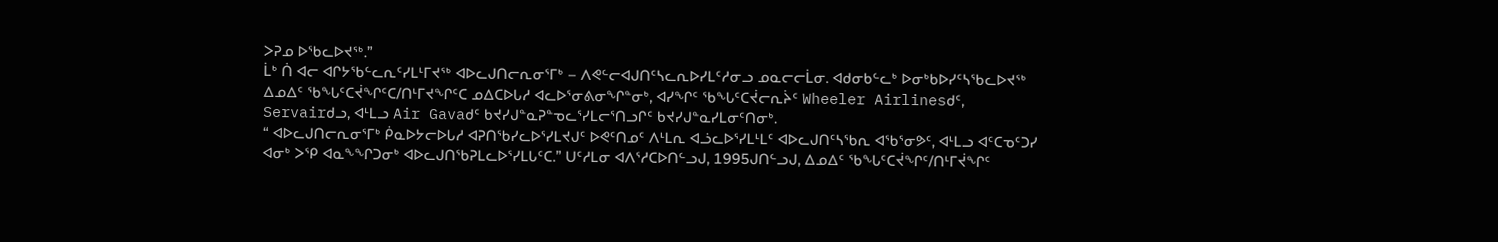ᐳᕈᓄ ᐅᖃᓚᐅᔪᖅ.”
ᒫᒃ ᑏ ᐊᓕ ᐊᒋᔭᖃᓪᓚᕆᑦᓯᒪᒻᒥᔪᖅ ᐊᐅᓚᒍᑎᓕᕆᓂᕐᒥᒃ – ᐱᕙᓪᓕᐊᒍᑎᑦᓴᓚᕆᐅᓯᒪᑦᓱᓂᓗ ᓄᓇᓕᓕᒫᓂ. ᐊᑯᓂᑲᓪᓚᒃ ᐅᓂᒃᑲᐅᓯᑦᓴᖃᓚᐅᔪᖅ ᐃᓄᐃᑦ ᖃᖓᑦᑕᔫᖏᑦᑕ/ᑎᒻᒥᔪᖏᑦᑕ ᓄᐃᑕᐅᒐᓱ ᐊᓚᐅᕐᓂᕕᓂᖏᓐᓂᒃ, ᐊᓯᖏᑦ ᖃᖓᑦᑕᔫᓕᕆᔩᑦ Wheeler Airlinesᑯᑦ, Servairᑯᓗ, ᐊᒻᒪᓗ Air Gavaᑯᑦ ᑲᔪᓯᒍᓐᓇᕈᓐᓀᓚᕐᓯᒪᓕᕐᑎᓗᒋᑦ ᑲᔪᓯᒍᓐᓇᓯᒪᓂᑦᑎᓂᒃ.
“ ᐊᐅᓚᒍᑎᓕᕆᓂᕐᒥᒃ ᑮᓇᐅᔭᓕᐅᒐᓱ ᐊᕈᑎᖃᓯᓚᐅᕐᓯᒪᔪᒍᑦ ᐅᕙᑦᑎᓄᑦ ᐱᒻᒪᕆ ᐊᓘᓚᐅᕐᓯᒪᒻᒪᑦ ᐊᐅᓚᒍᑎᑦᓴᖃᕆ ᐊᖃᕐᓂᕗᑦ, ᐊᒻᒪᓗ ᐊᑦᑕᓀᑦᑐᓯ ᐊᓂᒃ ᐳᕿ ᐊᓇᖕᖏᑐᓂᒃ ᐊᐅᓚᒍᑎᖃᕈᒪᓚᐅᕐᓯᒪᒐᑦᑕ.” ᑌᑦᓱᒪᓂ ᐊᐱᕐᓱᑕᐅᑎᓪᓗᒍ, 1995ᒍᑎᓪᓗᒍ, ᐃᓄᐃᑦ ᖃᖓᑦᑕᔫᖏᑦ/ᑎᒻᒥᔫᖏᑦ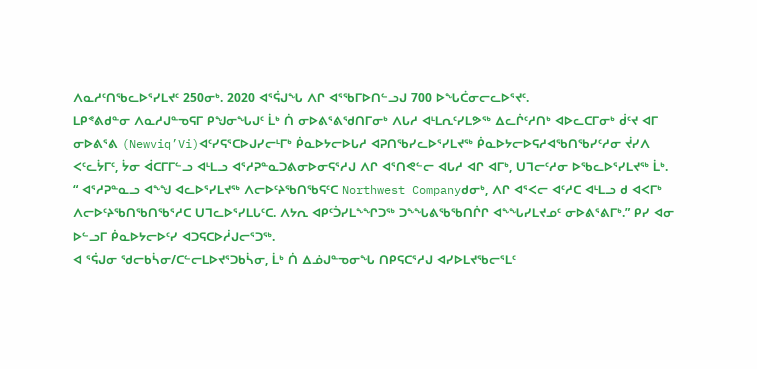ᐱᓇᓱᑦᑎᖃᓚᐅᕐᓯᒪᔪᑦ 250ᓂᒃ. 2020 ᐊᕐᕌᒍᖓ ᐱᒋ ᐊᕐᖃᒥᐅᑎᓪᓗᒍ 700 ᐅᖓᑖᓂᓕᓚᐅᕐᔪᑦ.
ᒪᑭᕝᕕᑯᓐᓂ ᐱᓇᓱᒍᓐᓀᕋᒥ ᑭᖑᓂᖓᒍᑦ ᒫᒃ ᑏ ᓂᐅᕕᕐᕕᖁᑎᒥᓂᒃ ᐱᒐᓱ ᐊᒻᒪᕆᑦᓯᒪᕗᖅ ᐃᓚᒌᑦᓱᑎᒃ ᐊᐅᓚᑕᒥᓂᒃ ᑰᑦᔪ ᐊᒥ ᓂᐅᕕᕐᕕ (Newviq’Vi)ᐊᑦᓯᕋᕐᑕᐅᒍᓯᓕᒻᒥᒃ ᑮᓇᐅᔭᓕᐅᒐᓱ ᐊᕈᑎᖃᓯᓚᐅᕐᓯᒪᔪᖅ ᑮᓇᐅᔭᓕᐅᕋᓱᐊᖃᑎᖃᓯᑦᓱᓂ ᔫᓯᐱ ᐸᑦᓚᔮᒥᑦ, ᔮᓂ ᐋᑕᒥᒥᓪᓗ ᐊᒻᒪᓗ ᐊᕐᓱᕈᓐᓇᑐᕕᓂᐅᓂᕋᕐᓱᒍ ᐱᒋ ᐊᕐᑎᕙᓪᓕ ᐊᒐᓱ ᐊᒋ ᐊᒥᒃ, ᑌᒣᓕᑦᓱᓂ ᐅᖃᓚᐅᕐᓯᒪᔪᖅ ᒫᒃ.
“ ᐊᕐᓱᕈᓐᓇᓗ ᐊᖕᖑ ᐊᓚᐅᕐᓯᒪᔪᖅ ᐱᓕᐅᑦᔨᖃᑎᖃᕋᑦᑕ Northwest Companyᑯᓂᒃ, ᐱᒋ ᐊᕐᐸᓕ ᐊᑦᓱᑕ ᐊᒻᒪᓗ ᑯ ᐊᐸᒥᒃ ᐱᓕᐅᑦᔨᖃᑎᖃᑎᖃᕐᓱᑕ ᑌᒣᓚᐅᕐᓯᒪᒐᑦᑕ. ᐱᔭᕆ ᐊᑭᑦᑑᓯᒪᖕᖏᑐᖅ ᑐᖕᖓᕕᖃᖃᑎᒌᒋ ᐊᖕᖓᓯᒪᔪᓄᑦ ᓂᐅᕕᕐᕕᒥᒃ.” ᑭᓯ ᐊᓂ ᐅᓪᓗᒥ ᑮᓇᐅᔭᓕᐅᑦᓯ ᐊᑐᕋᑕᐅᓲᒍᓕᕐᑐᖅ.
ᐊ ᕐᕌᒍᓂ ᖁᓕᑲᓵᓂ/ᑕᓪᓕᒪᐅᔪᕐᑐᑲᓵᓂ, ᒫᒃ ᑏ ᐃᓅᒍᓐᓀᓂᖓ ᑎᑭᕋᑕᕐᓱᒍ ᐊᓯᐅᒪᔪᖃᓕᕐᒪᑦ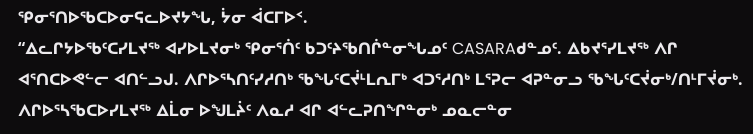ᕿᓂᕐᑎᐅᖃᑕᐅᓂᕋᓚᐅᔪᔭᖓ, ᔮᓂ ᐋᑕᒥᐅᑉ.
“ᐃᓚᒋᔭᐅᖃᑦᑕᓯᒪᔪᖅ ᐊᓯᐅᒪᔪᓂᒃ ᕿᓂᕐᑏᑦ ᑲᑐᑦᔨᖃᑎᒌᓐᓂᖓᓄᑦ CASARAᑯᓐᓄᑦ. ᐃᑲᔪᕐᓯᒪᔪᖅ ᐱᒋ ᐊᕐᑎᑕᐅᕙᓪᓕ ᐊᑎᓪᓗᒍ. ᐱᒋᐅᕐᓴᑎᑦᓯᓱᑎᒃ ᖃᖓᑦᑕᔫᒻᒪᕆᒥᒃ ᐊᑐᕐᓱᑎᒃ ᒪᕐᕈᓕ ᐊᕈᓐᓂᓗ ᖃᖓᑦᑕᔫᓂᒃ/ᑎᒻᒥᔫᓂᒃ. ᐱᒋᐅᕐᓴᖃᑕᐅᓯᒪᔪᖅ ᐃᒫᓂ ᐅᖑᒪᔩᑦ ᐱᓇᓱ ᐊᒋ ᐊᓪᓚᕈᑎᖏᓐᓂᒃ ᓄᓇᓕᓐᓂ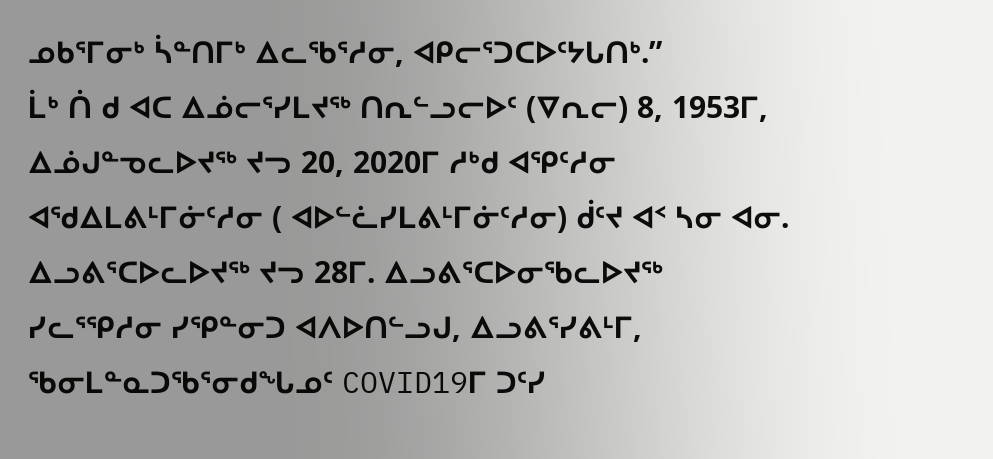ᓄᑲᕐᒥᓂᒃ ᓵᓐᑎᒥᒃ ᐃᓚᖃᕐᓱᓂ, ᐊᑭᓕᕐᑐᑕᐅᑦᔭᒐᑎᒃ.”
ᒫᒃ ᑏ ᑯ ᐊᑕ ᐃᓅᓕᕐᓯᒪᔪᖅ ᑎᕆᓪᓗᓕᐅᑦ (ᐁᕆᓕ) 8, 1953ᒥ, ᐃᓅᒍᓐᓀᓚᐅᔪᖅ ᔪᓓ 20, 2020ᒥ ᓱᒃᑯ ᐊᕿᑦᓱᓂ ᐊᖁᐃᒪᕕᒻᒥᓃᑦᓱᓂ ( ᐊᐅᓪᓛᓯᒪᕕᒻᒥᓃᑦᓱᓂ) ᑰᑦᔪ ᐊᑉ ᓴᓂ ᐊᓂ. ᐃᓗᕕᕐᑕᐅᓚᐅᔪᖅ ᔪᓓ 28ᒥ. ᐃᓗᕕᕐᑕᐅᓂᖃᓚᐅᔪᖅ ᓯᓚᕐᕿᓱᓂ ᓯᕿᓐᓂᑐ ᐊᐱᐅᑎᓪᓗᒍ, ᐃᓗᕕᕐᓯᕕᒻᒥ, ᖃᓂᒪᓐᓇᑐᖃᕐᓂᑯᖓᓄᑦ COVID19ᒥ ᑐᑦᓯ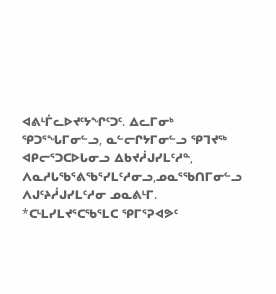ᐊᕕᒻᒦᓚᐅᔪᑦᔭᖏᑦᑐᑦ. ᐃᓚᒥᓂᒃ ᕿᑐᕐᖓᒥᓂᓪᓗ, ᓇᓪᓕᒋᔭᒥᓂᓪᓗ ᕿᒣᔪᖅ ᐊᑭᓕᕐᑐᑕᐅᒐᓂᓗ ᐃᑲᔪᓲᒍᓯᒪᑦᓱᓐ, ᐱᓇᓱᒐᖃᕐᕕᖃᕐᓯᒪᑦᓱᓂᓗ,ᓄᓇᕐᖃᑎᒥᓂᓪᓗ ᐱᒍᑦᔨᓲᒍᓯᒪᑦᓱᓂ ᓄᓇᕕᒻᒥ.
*ᑕᒻᒪᓯᒪᔪᕐᑕᖃᕐᒪᑕ ᕿᒥᕐᕈᐊᕗᑦ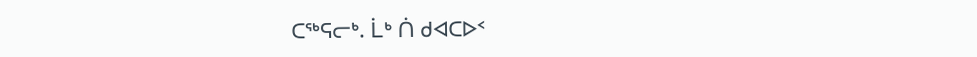ᑕᖅᕋᓕᒃ. ᒫᒃ ᑏ ᑯᐊᑕᐅᑉ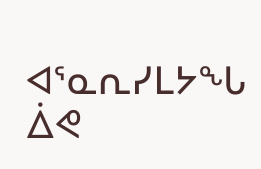ᐊᕐᓇᕆᓯᒪᔭᖓ ᐄᕙ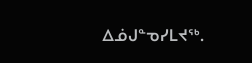ᐃᓅᒍᓐᓀᓯᒪᔪᖅ.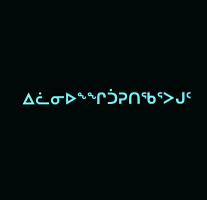ᐃᓛᓂᐅᖕᖏᑑᕈᑎᖃᕐᐳᒍᑦ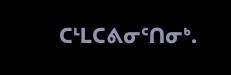ᑕᒻᒪᑕᕕᓂᑦᑎᓂᒃ.